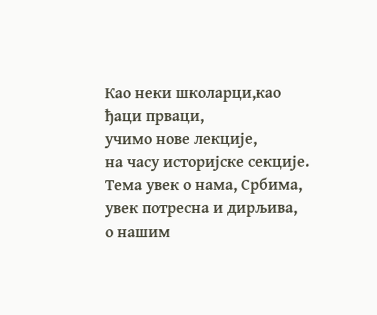Као неки школарци,као ђаци прваци,
учимо нове лекције,
на часу историјске секције.
Тема увек о нама, Србима,
увек потресна и дирљива,
о нашим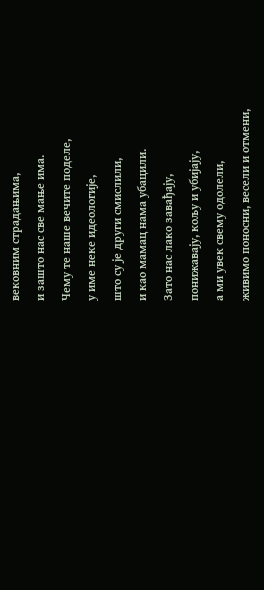вековним страдањима,
и зашто нас све мање има.
Чему те наше вечите поделе,
у име неке идеологије,
што су је други смислили,
и као мамац нама убацили.
Зато нас лако завађају,
понижавају, кољу и убијају,
а ми увек свему одолели,
живимо поносни, весели и отмени,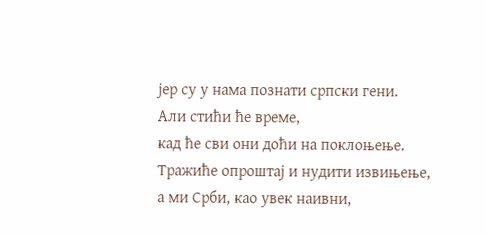јер су у нама познати српски гени.
Али стићи ће време,
кад ће сви они доћи на поклоњење.
Тражиће опроштај и нудити извињење,
а ми Срби, као увек наивни,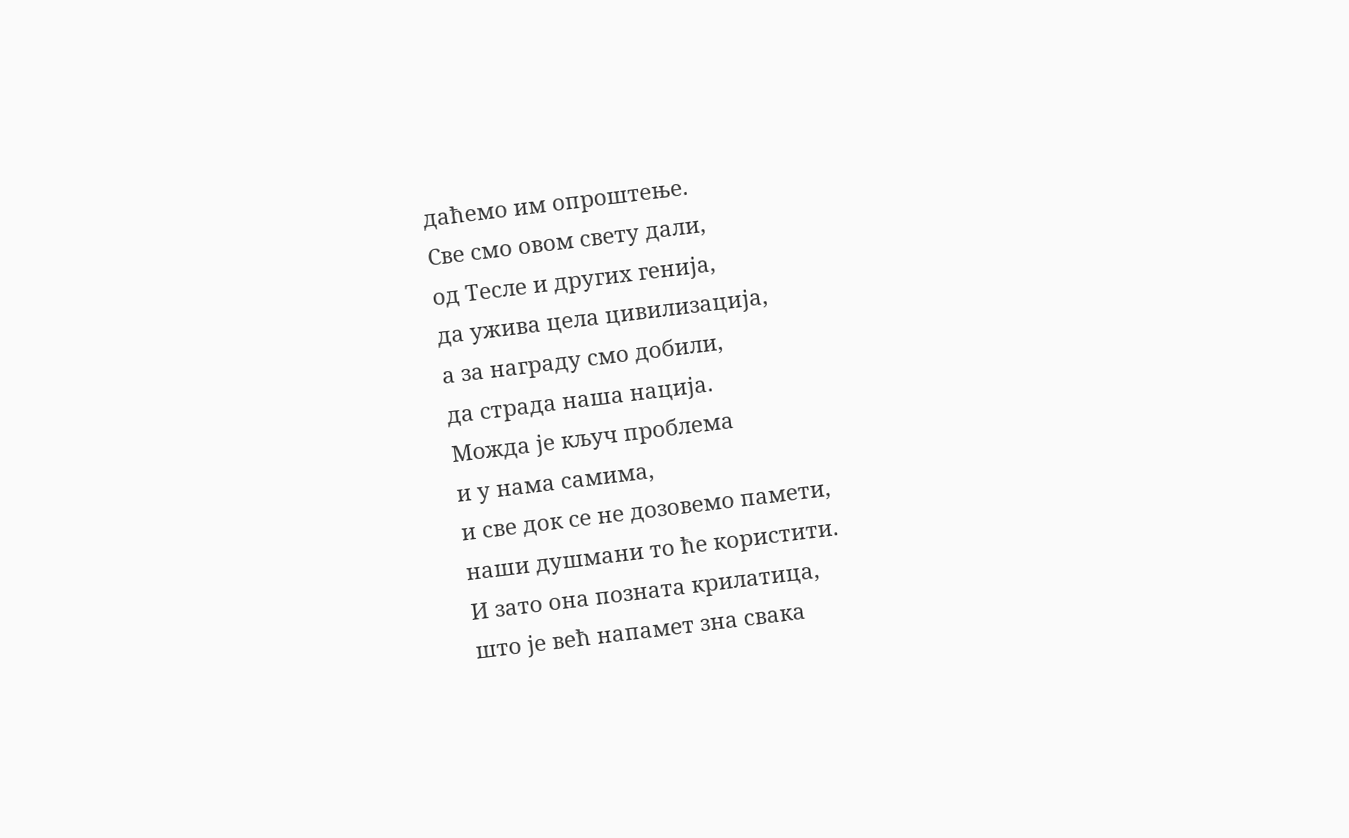даћемо им опроштење.
Све смо овом свету дали,
од Тесле и других генија,
да ужива цела цивилизација,
а за награду смо добили,
да страда наша нација.
Можда је кључ проблема
и у нама самима,
и све док се не дозовемо памети,
наши душмани то ће користити.
И зато она позната крилатица,
што је већ напамет зна свака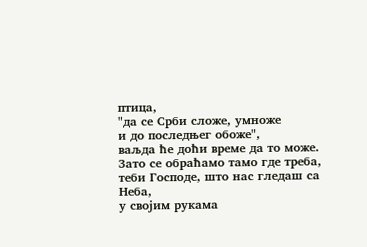птица,
"да се Срби сложе, умноже
и до последњег обоже",
ваљда ће доћи време да то може.
Зато се обраћамо тамо где треба,
теби Господе, што нас гледаш са Неба,
у својим рукама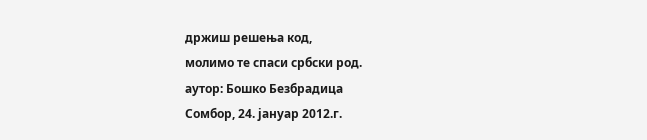држиш решења код,
молимо те спаси србски род.
аутор: Бошко Безбрадица
Сомбор, 24. јануар 2012.г.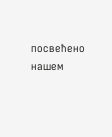посвећено нашем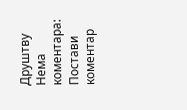Друштву
Нема коментара:
Постави коментар